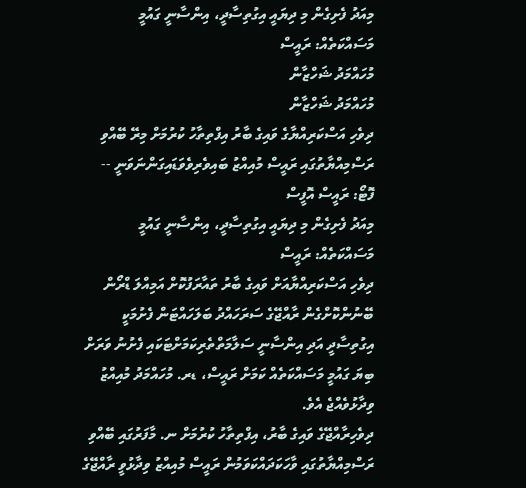މިއަދު ފެށިގެން މި ދިޔައީ އިގުތިސާދީ، އިންސާނީ ގައުމީ މަސައްކަތެއް: ރައީސް
މުހައްމަދު ޝަހްޒާން
މުހައްމަދު ޝަހްޒާން
ދިވެހި އަސްކަރިއްޔާގެ ވައިގެ ބާރު އިފްތިތާހު ކުރުމަށް މިރޭ ބޭއްވި ރަސްމިއްޔާތުގައި ރައީސް މުއިއްޒު ބައިވެރިވެވަޑައިގަންނަވަނީ -- ފޮޓޯ: ރައީސް އޮފީސް
މިއަދު ފެށިގެން މި ދިޔައީ އިގުތިސާދީ، އިންސާނީ ގައުމީ މަސައްކަތެއް: ރައީސް
ދިވެހި އަސްކަރިއްޔާއަށް ވައިގެ ބާރު ތައާރަފުކޮށް އަމިއްލަ ޑްރޯން ބޭނުންކޮށްގެން ރާއްޖޭގެ ސަރަހައްދު ބަލަހައްޓަން ފެށުމަކީ އިގުތިސާދީ އަދި އިންސާނީ ސަލާމަތްތެރިކަމަށްޓަކައި ފެށުނު ވަރަށް ބިޔަ ގައުމީ މަސައްކަތެއް ކަމަށް ރައީސް، ޑރ. މުހައްމަދު މުއިއްޒު ވިދާޅުވެއްޖެ އެވެ.
ދިވެހިރާއްޖޭގެ ވައިގެ ބާރު، އިފްތިތާހު ކުރުމަށް ނ. މާފަރުގައި ބޭއްވި ރަސްމިއްޔާތުގައި ވާހަކަދައްކަވަމުން ރައީސް މުއިއްޒު ވިދާޅުވީ ރާއްޖޭގެ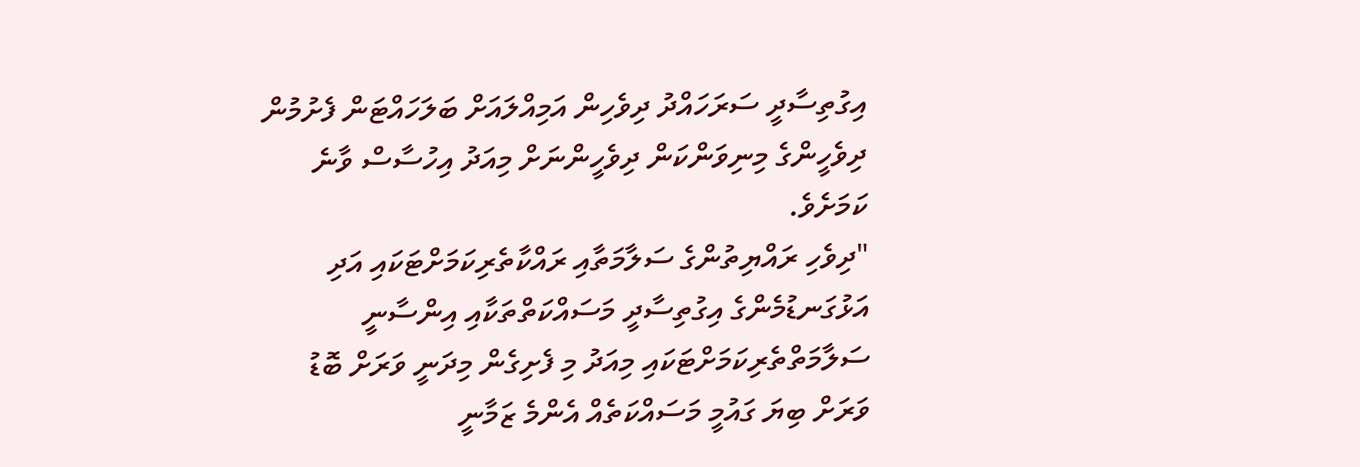އިގުތިސާދީ ސަރަހައްދު ދިވެހިން އަމިއްލައަށް ބަލަހައްޓަން ފެށުމުން ދިވެހީންގެ މިނިވަންކަން ދިވެހީންނަށް މިއަދު އިހުސާސް ވާނެ ކަމަށެވެ.
"ދިވެހި ރައްޔިތުންގެ ސަލާމަތާއި ރައްކާތެރިކަމަށްޓަކައި އަދި އަޅުގަނޑުމެންގެ އިގުތިސާދީ މަސައްކަތްތަކާއި އިންސާނީ ސަލާމަތްތެރިކަމަށްޓަކައި މިއަދު މި ފެށިގެން މިދަނީ ވަރަށް ބޮޑު ވަރަށް ބިޔަ ގައުމީ މަސައްކަތެއް އެންމެ ޒަމާނީ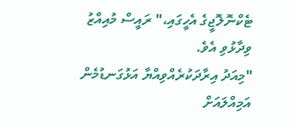ޓެކްނޮލޮޖީގެ އެހީގައި،" ރައީސް މުއިއްޒު ވިދާޅުވި އެވެ.
"މިއަދު އިރާދަކުރެއްވިއްޔާ އަޅުގަނޑުމެން އަމިއްލައަށް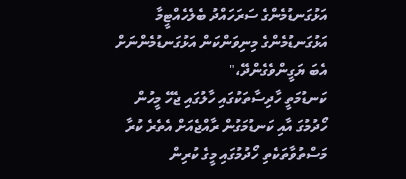އަޅުގަނޑުމެންގެ ސަރަހައްދު ބެލެހެއްޓީމާ އަޅުގަނޑުމެންގެ މިނިވަންކަން އަޅުގަނޑުމެންނަށް އެބަ ޔަގީންވެގެންދޭ،"
ކަނޑުމަތީ ހާދިސާތަކުގައި ހާލުގައި ޖެހޭ މީހުން ހޯދުމުގަ އާއި ކަނޑުމަގުން ރާއްޖެއަށް އެތެރެ ކުރާ މަސްތުވާތަކެތި ހޯދުމުގައި މީގެ ކުރިން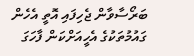ބަރޯސާވާން ޖެހިފައި އޮތީ އެހެން ގައުމުތަކުގެ އެހީއަށްކަން ފާހަގަ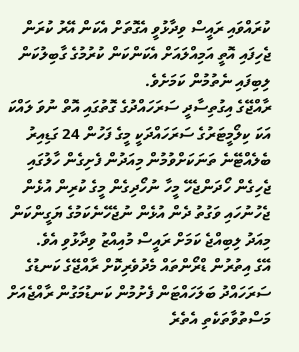ކުރައްވައި ރައީސް ވިދާޅުވީ އެގޮތަށް އެކަން އޭރު ކުރަން ޖެހިފައި އޮތީ އަމިއްލައަށް އެކަންކަން ކުރުމުގެ ގާބިލުކަން ލިބިފައި ނެތުމުން ކަމަށެވެ.
ރާއްޖޭގެ އިގުތިސާދީ ސަރަހައްދުގެ ގޮތުގައި އޮތް ނުވަ ލައްކަ އަކަ ކިލޯމީޓަރުގެ ސަރަހައްދަކީ މީގެ ފަހުން 24 ގަޑިއިރު ބެލެއްޓޭނެ ތަނަކަށްވުމުން މިއަދުން ފެށިގެން ހާލުގައި ޖެހިގެން ހޯދަންޖެހޭ މީހާ ނުހޯދިގެން މީގެ ކުރިން އުޅެން ޖެހުނުހައި ވަގުތު ދެން އުޅެން ނުޖެހޭނެކަމުގެ ޔަގީންކަން މިއަދު ލިބިއްޖެ ކަމަށް ރައީސް މުއިއްޒު ވިދާޅުވި އެވެ.
އޭގެ އިތުރުން ޑްރޯންތައް މެދުވެރިކޮށް ރާއްޖޭގެ ކަނޑުގެ ސަރަހައްދު ބަލަހައްޓަން ފެށުމުން ކަނޑުމަގުން ރާއްޖެއަށް މަސްތުވާތަކެތި އެތެރެ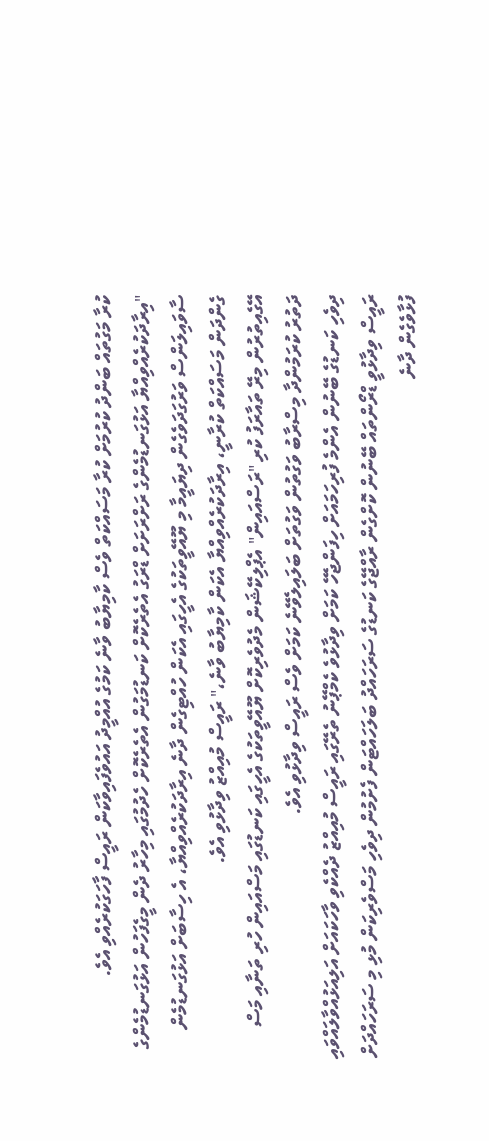ކުރާ މަގުތައް ބަންދު ކުރުމަށް ކުރާ މަސައްކަތް ވެސް ކާމިޔާބު ވާނެ ކަމުގެ އުއްމީދު އައުވެފައިވާކަން ރައީސް ފާހަގަކުރެއްވި އެވެ.
"އިރާދަކުރެއްވިއްޔާ އަޅުގަނޑުމެންގެ ރަށްރަށަށް ޑްރަގު އެތެރެކޮށް ކަނޑުމަގުން އެތެރެކޮށް ހެދުމުގައި މިހާރު ދެން މީގެފަހުން އަޅުގަނޑުމެންގެ ސާވައިލަންސް ވަރުގަދަވެގެން ދިޔައީމާ މި ޔޫއޭވީތަކުގެ އެހީގައި އެކަން ހުއްޓިގެން ދާނެ އިރާދަކުރެއްވިއްޔާ، އެ ހިސާބަށް އަޅުގަނޑުމެން ގެންދަން މަސައްކަތް ކުރާނީ، އިރާދަކުރެއްވިއްޔާ އެކަން ކާމިޔާބު ވާނެ،" ރައީސް މުއިއްޒު ވިދާޅުވި އެވެ.
އޭގެއިތުރުން މިރޭ ތައާރަފު ކުރި "ރަސްއައިން" އެޕްލިކޭޝަން މެދުވެރިކޮށް ޔޫއޭވީތަކުގެ އެހީގައި ކަނޑުގައި މަސްއައިން ހުރި ތަނާއި މަސް ދަތުރު ކުރަމުންދާ މިސްރާބު ވަގުތުން ވަގުތަށް ބަލައިލެވޭނެ ކަމަށް ވެސް ރައީސް ވިދާޅުވި އެވެ.
ދިވެހި ކަނޑުގެ ބޭނުން އެންމެ ފުރިހަމައަށް ހިފަންޖެހޭ ކަމަށް ވިދާޅުވެ ކެމްޕޭނު ތެރޭގައި ރައީސް މުއިއްޒު ދެއްކެވި ވާހަކައަށް އަލިއަޅުއްވާލައްވައި ރައީސް ވިދާޅުވީ ޑްރޯންތައް ބޭނުން ކޮށްގެން ރާއްޖޭގެ ކަނޑުގެ ސަރަހައްދު ބަލަހައްޓަން ފެށުމުން ދިވެހި މަސްވެރިކަން މުޅި މި ސަރަހައްދަށް ފުޅާވެގެން ދާނެ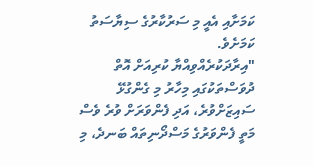ކަމަށާއި އެއީ މި ސަރުކާރުގެ ސިޔާސަތު ކަމަށެވެ.
"އިރާދަކުރެއްވިއްޔާ ކުރިއަށް އޮތް ދުވަސްތަކުގައި މިހާރު މި ގެންގުޅޭ ސައިޒަށްވުރެ، އަދި ފެންވަރަށް ވުރެ ވެސް މަތީ ފެންވަރުގެ މަސްދޯނިތައް ބަނދެ، މި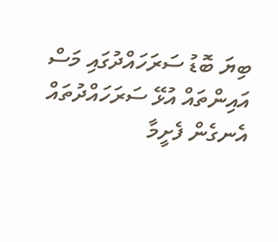ބިޔަ ބޮޑު ސަރަހައްދުގައި މަސް އައިންތައް އުޅޭ ސަރަހައްދުތައް އެނގެން ފެށީމާ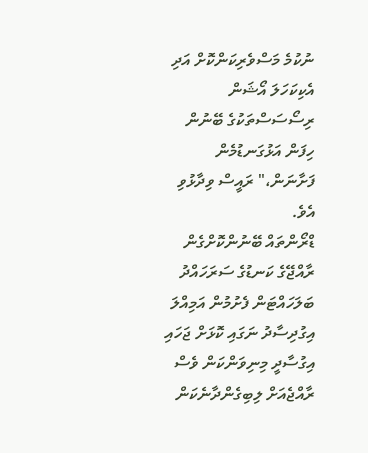ނުކުމެ މަސްވެރިކަންކޮށް އަދި އެކިކަހަލަ އޯޝަން ރިސޯސަސްތަކުގެ ބޭނުން ހިފަން އަޅުގަނޑުމެން ފަށާނަން،" ރައީސް ވިދާޅުވި އެވެ.
ޑްރޯންތައް ބޭނުންކޮށްގެން ރާއްޖޭގެ ކަނޑުގެ ސަރަހައްދު ބަލަހައްޓަން ފެށުމުން އަމިއްލަ އިގުދިސާދު ނަގައި ކޮޅަށް ޖަހައި އިގުސާދީ މިނިވަންކަން ވެސް ރާއްޖެއަށް ލިބިގެންދާނެކަން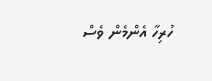ހުރިހާ އެންމެން ވެސް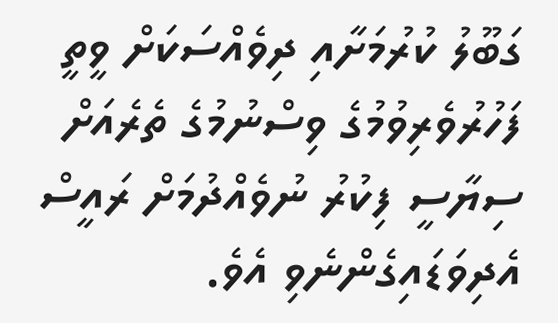ގަބޫލު ކުރުމަށާއި ދިވެއްސަކަށް ވީތީ ފަހުރުވެރިވުމުގެ ވިސްނުމުގެ ތެރެއަށް ސިޔާސީ ފިކުރު ނުވެއްދުމަށް ރައީސް އެދިވަޑައިގެންނެވި އެވެ.